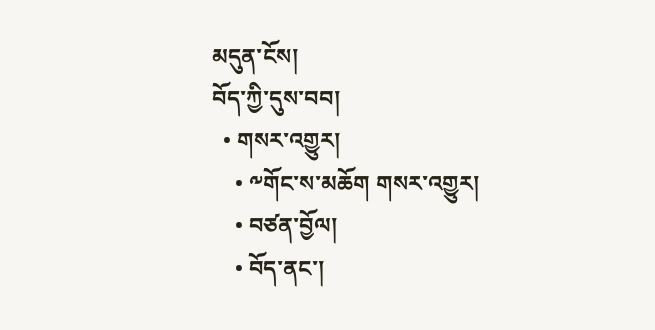མདུན་ངོས།
བོད་ཀྱི་དུས་བབ།
  • གསར་འགྱུར།
    • ༸གོང་ས་མཆོག གསར་འགྱུར།
    • བཙན་བྱོལ།
    • བོད་ནང་།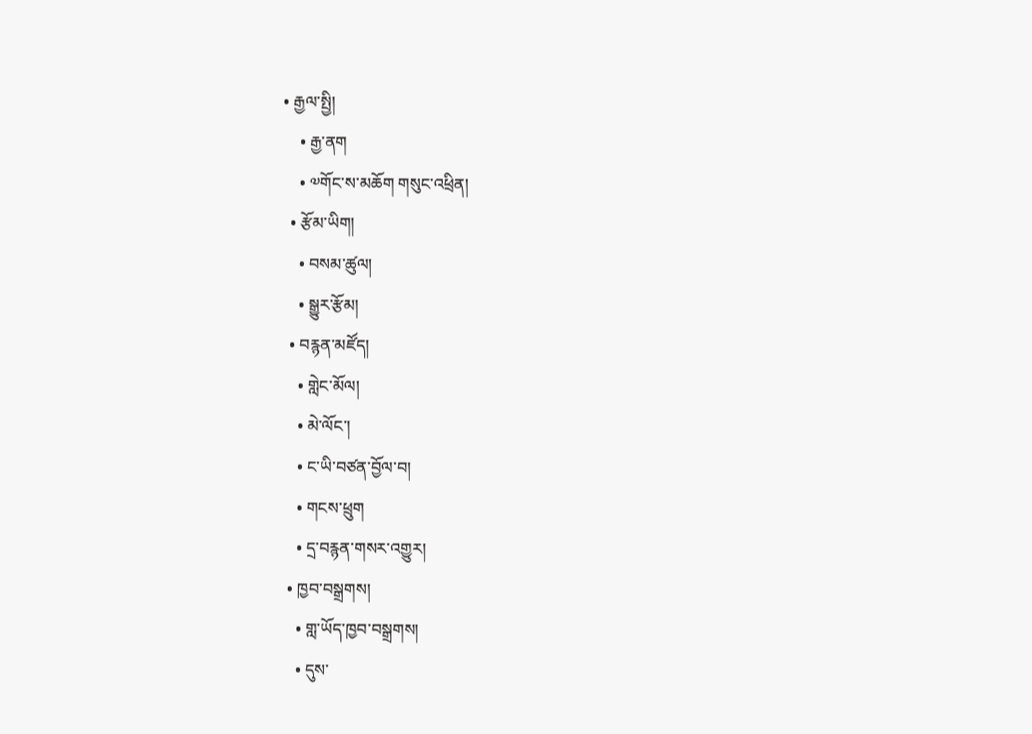• རྒྱལ་སྤྱི།
    • རྒྱ་ནག
    • ༧གོང་ས་མཆོག གསུང་འཕྲིན།
  • རྩོམ་ཡིག།
    • བསམ་ཚུལ།
    • སྒྱུར་རྩོམ།
  • བརྙན་མཛོད།
    • གླེང་མོལ།
    • མེ་ལོང་།
    • ང་ཡི་བཙན་བྱོལ་བ།
    • གངས་ཕྲུག
    • དྲ་བརྙན་གསར་འགྱུར།
  • ཁྱབ་བསྒྲགས།
    • གླ་ཡོད་ཁྱབ་བསྒྲགས།
    • དུས་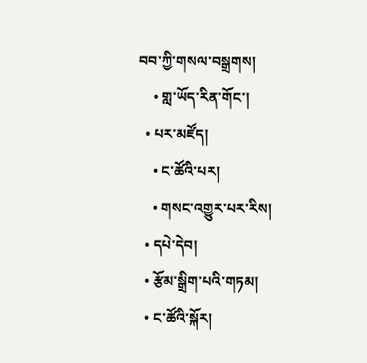བབ་ཀྱི་གསལ་བསྒྲགས།
    • གླ་ཡོད་རིན་གོང་།
  • པར་མཛོད།
    • ང་ཚོའི་པར།
    • གསང་འགྱུར་པར་རིས།
  • དཔེ་དེབ།
  • རྩོམ་སྒྲིག་པའི་གཏམ།
  • ང་ཚོའི་སྐོར།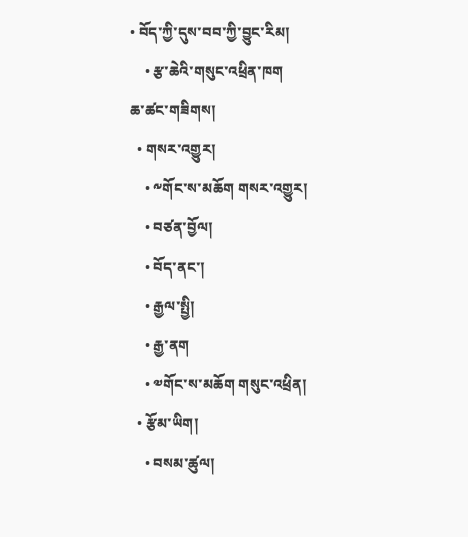• བོད་ཀྱི་དུས་བབ་ཀྱི་བྱུང་རིམ།
    • རྩ་ཆེའི་གསུང་འཕྲིན་ཁག
ཆ་ཚང་གཟིགས།
  • གསར་འགྱུར།
    • ༸གོང་ས་མཆོག གསར་འགྱུར།
    • བཙན་བྱོལ།
    • བོད་ནང་།
    • རྒྱལ་སྤྱི།
    • རྒྱ་ནག
    • ༧གོང་ས་མཆོག གསུང་འཕྲིན།
  • རྩོམ་ཡིག།
    • བསམ་ཚུལ།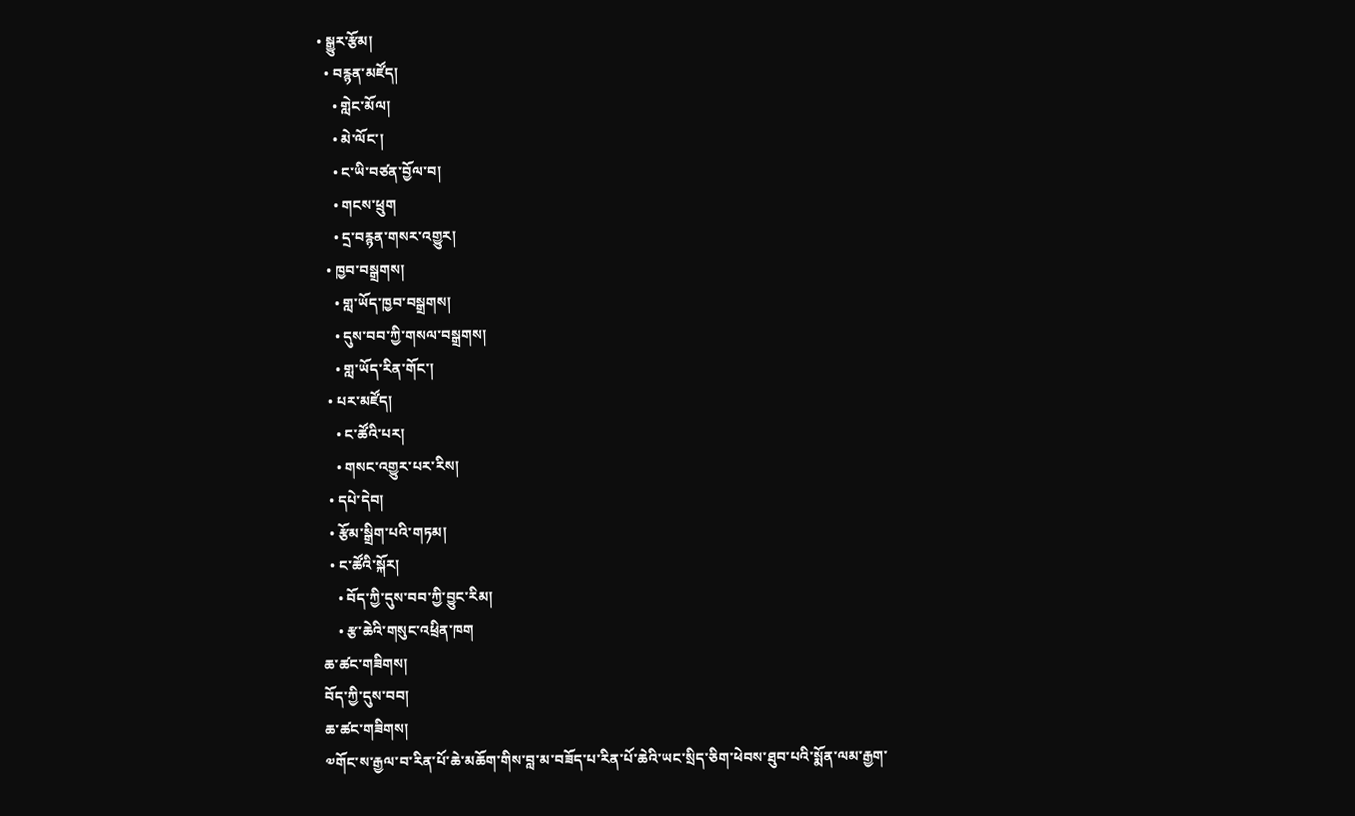• སྒྱུར་རྩོམ།
  • བརྙན་མཛོད།
    • གླེང་མོལ།
    • མེ་ལོང་།
    • ང་ཡི་བཙན་བྱོལ་བ།
    • གངས་ཕྲུག
    • དྲ་བརྙན་གསར་འགྱུར།
  • ཁྱབ་བསྒྲགས།
    • གླ་ཡོད་ཁྱབ་བསྒྲགས།
    • དུས་བབ་ཀྱི་གསལ་བསྒྲགས།
    • གླ་ཡོད་རིན་གོང་།
  • པར་མཛོད།
    • ང་ཚོའི་པར།
    • གསང་འགྱུར་པར་རིས།
  • དཔེ་དེབ།
  • རྩོམ་སྒྲིག་པའི་གཏམ།
  • ང་ཚོའི་སྐོར།
    • བོད་ཀྱི་དུས་བབ་ཀྱི་བྱུང་རིམ།
    • རྩ་ཆེའི་གསུང་འཕྲིན་ཁག
ཆ་ཚང་གཟིགས།
བོད་ཀྱི་དུས་བབ།
ཆ་ཚང་གཟིགས།
༧གོང་ས་རྒྱལ་བ་རིན་པོ་ཆེ་མཆོག་གིས་བླ་མ་བཟོད་པ་རིན་པོ་ཆེའི་ཡང་སྲིད་ཅིག་ཕེབས་ཐུབ་པའི་སྨོན་ལམ་རྒྱག་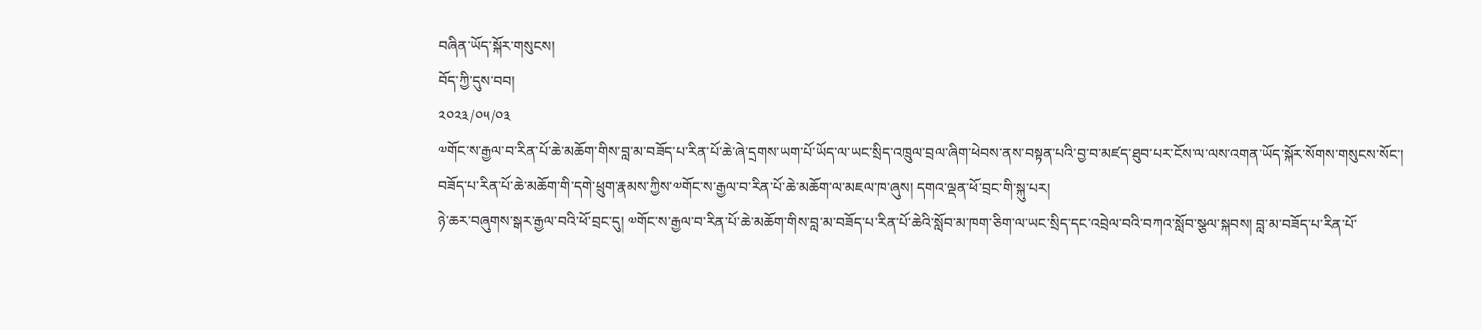བཞིན་ཡོད་སྐོར་གསུངས།
བོད་ཀྱི་དུས་བབ།
༢༠༢༣/༠༥/༠༣
༧གོང་ས་རྒྱལ་བ་རིན་པོ་ཆེ་མཆོག་གིས་བླ་མ་བཟོད་པ་རིན་པོ་ཆེ་ཞེ་དྲགས་ཡག་པོ་ཡོད་ལ་ཡང་སྲིད་འཁྲུལ་བྲལ་ཞིག་ཕེབས་ནས་བསྟན་པའི་བྱ་བ་མཛད་ཐུབ་པར་ངོས་ལ་ལས་འགན་ཡོད་སྐོར་སོགས་གསུངས་སོང་།
བཟོད་པ་རིན་པོ་ཆེ་མཆོག་གི་དགེ་ཕྲུག་རྣམས་ཀྱིས་༧གོང་ས་རྒྱལ་བ་རིན་པོ་ཆེ་མཆོག་ལ་མཇལ་ཁ་ཞུས། དགའ་ལྡན་ཕོ་བྲང་གི་སྐུ་པར།
ཉེ་ཆར་བཞུགས་སྒར་རྒྱལ་བའི་ཕོ་བྲང་དུ། ༧གོང་ས་རྒྱལ་བ་རིན་པོ་ཆེ་མཆོག་གིས་བླ་མ་བཟོད་པ་རིན་པོ་ཆེའི་སློབ་མ་ཁག་ཅིག་ལ་ཡང་སྲིད་དང་འབྲེལ་བའི་བཀའ་སློབ་སྩལ་སྐབས། བླ་མ་བཟོད་པ་རིན་པོ་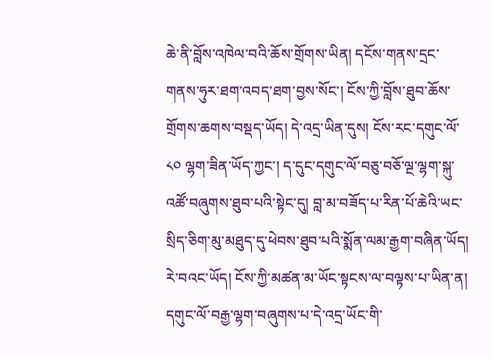ཆེ་ནི་བློས་འཁེལ་བའི་ཆོས་གྲོགས་ཡིན། དངོས་གནས་དྲང་གནས་ཧུར་ཐག་འབད་ཐག་བྱས་སོང་། ངོས་ཀྱི་བློས་ཐུབ་ཆོས་གྲོགས་ཆགས་བསྡད་ཡོད། དེ་འདྲ་ཡིན་དུས། ངོས་རང་དགུང་ལོ་ ༨༠ ལྷག་ཟིན་ཡོད་ཀྱང་། ད་དུང་དགུང་ལོ་བཅུ་བཅོ་ལྔ་ལྷག་སྐུ་འཚོ་བཞུགས་ཐུབ་པའི་སྟེང་དུ། བླ་མ་བཟོད་པ་རིན་པོ་ཆེའི་ཡང་སྲིད་ཅིག་མུ་མཐུད་དུ་ཕེབས་ཐུབ་པའི་སྨོན་ལམ་རྒྱག་བཞིན་ཡོད། རེ་བའང་ཡོད། ངོས་ཀྱི་མཚན་མ་ཡོང་སྟངས་ལ་བལྟས་པ་ཡིན་ན། དགུང་ལོ་བརྒྱ་ལྷག་བཞུགས་པ་དེ་འདྲ་ཡོང་གི་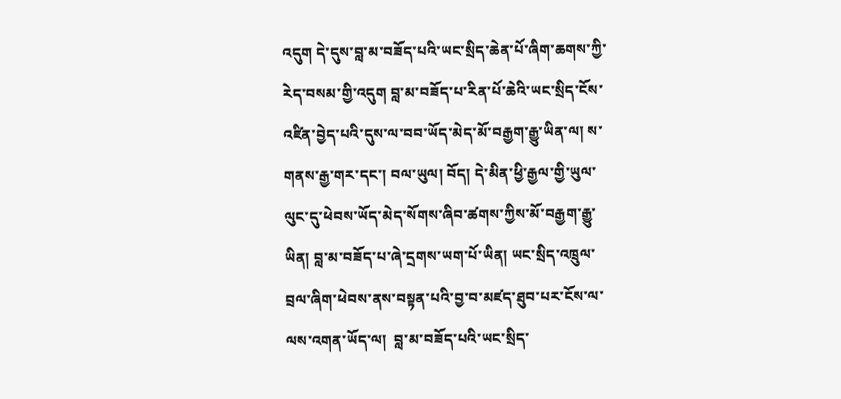འདུག དེ་དུས་བླ་མ་བཟོད་པའི་ཡང་སྲིད་ཆེན་པོ་ཞིག་ཆགས་ཀྱི་རེད་བསམ་གྱི་འདུག བླ་མ་བཟོད་པ་རིན་པོ་ཆེའི་ཡང་སྲིད་ངོས་འཛིན་བྱེད་པའི་དུས་ལ་བབ་ཡོད་མེད་མོ་བརྒྱག་རྒྱུ་ཡིན་ལ། ས་གནས་རྒྱ་གར་དང་། བལ་ཡུལ། བོད། དེ་མིན་ཕྱི་རྒྱལ་གྱི་ཡུལ་ལུང་དུ་ཕེབས་ཡོད་མེད་སོགས་ཞིབ་ཚགས་ཀྱིས་མོ་བརྒྱག་རྒྱུ་ཡིན། བླ་མ་བཟོད་པ་ཞེ་དྲགས་ཡག་པོ་ཡིན། ཡང་སྲིད་འཁྲུལ་བྲལ་ཞིག་ཕེབས་ནས་བསྟན་པའི་བྱ་བ་མཛད་ཐུབ་པར་ངོས་ལ་ལས་འགན་ཡོད་ལ།  བླ་མ་བཟོད་པའི་ཡང་སྲིད་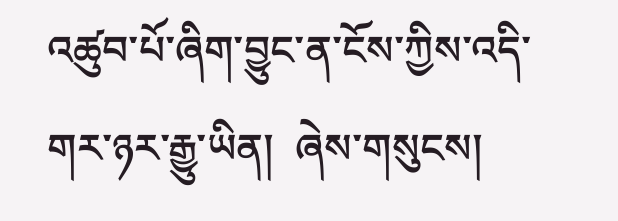འཚུབ་པོ་ཞིག་བྱུང་ན་ངོས་ཀྱིས་འདི་གར་ཉར་རྒྱུ་ཡིན།  ཞེས་གསུངས།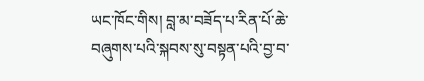ཡང་ཁོང་གིས། བླ་མ་བཟོད་པ་རིན་པོ་ཆེ་བཞུགས་པའི་སྐབས་སུ་བསྟན་པའི་བྱ་བ་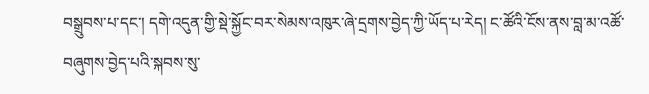བསྒྲུབས་པ་དང་། དགེ་འདུན་གྱི་སྡེ་སྐྱོང་བར་སེམས་འཁུར་ཞེ་དྲགས་བྱེད་ཀྱི་ཡོད་པ་རེད། ང་ཚོའི་ངོས་ནས་བླ་མ་འཚོ་བཞུགས་བྱེད་པའི་སྐབས་སུ་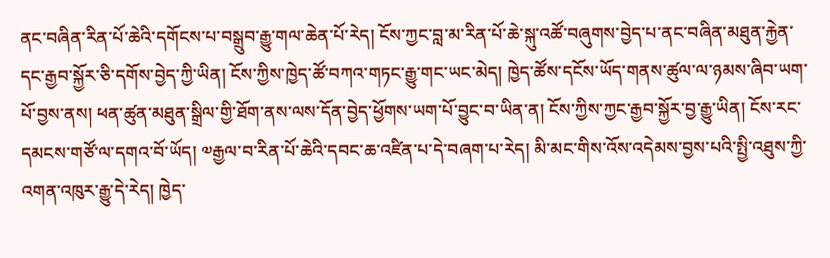ནང་བཞིན་རིན་པོ་ཆེའི་དགོངས་པ་བསྒྲུབ་རྒྱུ་གལ་ཆེན་པོ་རེད། ངོས་ཀྱང་བླ་མ་རིན་པོ་ཆེ་སྐུ་འཚོ་བཞུགས་བྱེད་པ་ནང་བཞིན་མཐུན་རྐྱེན་དང་རྒྱབ་སྐྱོར་ཅི་དགོས་བྱེད་ཀྱི་ཡིན། ངོས་ཀྱིས་ཁྱེད་ཚོ་བཀའ་གཏང་རྒྱུ་གང་ཡང་མེད། ཁྱེད་ཚོས་དངོས་ཡོད་གནས་ཚུལ་ལ་ཉམས་ཞིབ་ཡག་པོ་བྱས་ནས། ཕན་ཚུན་མཐུན་སྒྲིལ་གྱི་ཐོག་ནས་ལས་དོན་བྱེད་ཕྱོགས་ཡག་པོ་བྱུང་བ་ཡིན་ན། ངོས་ཀྱིས་ཀྱང་རྒྱབ་སྐྱོར་བྱ་རྒྱུ་ཡིན། ངོས་རང་དམངས་གཙོ་ལ་དགའ་བོ་ཡོད། ༧རྒྱལ་བ་རིན་པོ་ཆེའི་དབང་ཆ་འཛིན་པ་དེ་བཞག་པ་རེད། མི་མང་གིས་འོས་འདེམས་བྱས་པའི་སྤྱི་འཐུས་ཀྱི་འགན་འཁུར་རྒྱུ་དེ་རེད། ཁྱེད་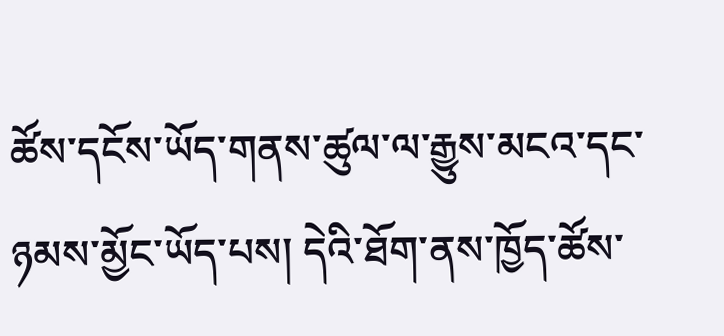ཚོས་དངོས་ཡོད་གནས་ཚུལ་ལ་རྒྱུས་མངའ་དང་ཉམས་མྱོང་ཡོད་པས། དེའི་ཐོག་ནས་ཁྱོད་ཚོས་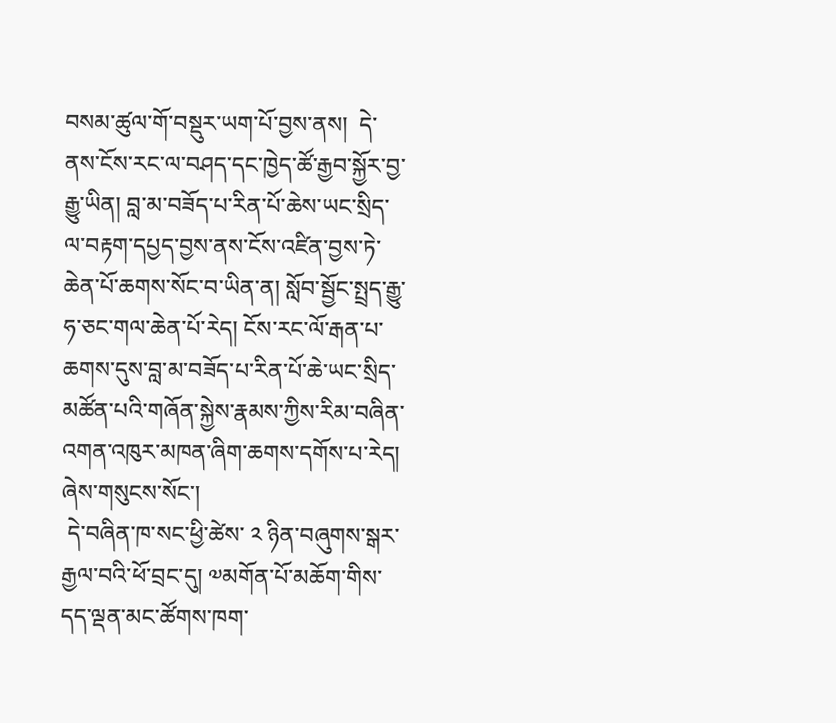བསམ་ཚུལ་གོ་བསྡུར་ཡག་པོ་བྱས་ནས།  དེ་ནས་ངོས་རང་ལ་བཤད་དང་ཁྱེད་ཚོ་རྒྱབ་སྐྱོར་བྱ་རྒྱུ་ཡིན། བླ་མ་བཟོད་པ་རིན་པོ་ཆེས་ཡང་སྲིད་ལ་བརྟག་དཔྱད་བྱས་ནས་ངོས་འཛིན་བྱས་ཏེ་ཆེན་པོ་ཆགས་སོང་བ་ཡིན་ན། སློབ་སྦྱོང་སྤྲད་རྒྱུ་ཧ་ཅང་གལ་ཆེན་པོ་རེད། ངོས་རང་ལོ་རྒན་པ་ཆགས་དུས་བླ་མ་བཟོད་པ་རིན་པོ་ཆེ་ཡང་སྲིད་མཚོན་པའི་གཞོན་སྐྱེས་རྣམས་ཀྱིས་རིམ་བཞིན་འགན་འཁུར་མཁན་ཞིག་ཆགས་དགོས་པ་རེད། ཞེས་གསུངས་སོང་།
 དེ་བཞིན་ཁ་སང་ཕྱི་ཚེས་ ༢ ཉིན་བཞུགས་སྒར་རྒྱལ་བའི་ཕོ་བྲང་དུ། ༧མགོན་པོ་མཆོག་གིས་དད་ལྡན་མང་ཚོགས་ཁག་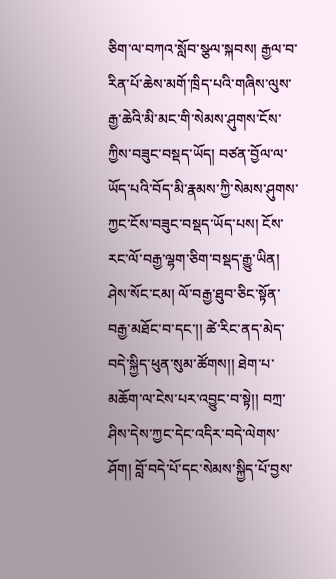ཅིག་ལ་བཀའ་སློབ་སྩལ་སྐབས། རྒྱལ་བ་རིན་པོ་ཆེས་མགོ་ཁྲིད་པའི་གཞིས་ལུས་རྒྱ་ཆེའི་མི་མང་གི་སེམས་ཤུགས་ངོས་ཀྱིས་བཟུང་བསྡད་ཡོད། བཙན་བྱོལ་ལ་ཡོད་པའི་བོད་མི་རྣམས་ཀྱི་སེམས་ཤུགས་ཀྱང་ངོས་བཟུང་བསྡད་ཡོད་པས། ངོས་རང་ལོ་བརྒྱ་ལྷག་ཅིག་བསྡད་རྒྱུ་ཡིན། ཤེས་སོང་ངམ། ལོ་བརྒྱ་ཐུབ་ཅིང་སྟོན་བརྒྱ་མཐོང་བ་དང་།། ཚེ་རིང་ནད་མེད་བདེ་སྐྱིད་ཕུན་སུམ་ཚོགས།། ཐེག་པ་མཆོག་ལ་ངེས་པར་འབྱུང་བ་སྟེ།། བཀྲ་ཤིས་དེས་ཀྱང་དེང་འདིར་བདེ་ལེགས་ཤོག། བློ་བདེ་པོ་དང་སེམས་སྐྱིད་པོ་བྱས་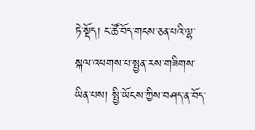ཏེ་སྡོད། ང་ཚོ་བོད་གངས་ཅན་པའི་ལྷ་སྐལ་འཕགས་པ་སྤྱན་རས་གཟིགས་ཡིན་པས། སྤྱི་ཡོངས་ཀྱིས་བཤད་ན་བོད་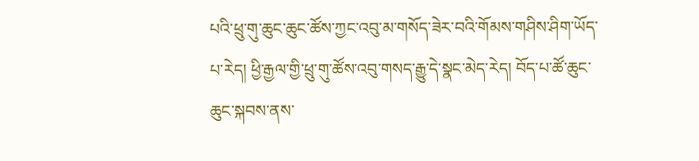པའི་ཕྲུ་གུ་ཆུང་ཆུང་ཚོས་ཀྱང་འབུ་མ་གསོད་ཟེར་བའི་གོམས་གཤིས་ཤིག་ཡོད་པ་རེད། ཕྱི་རྒྱལ་གྱི་ཕྲུ་གུ་ཚོས་འབུ་གསད་རྒྱུ་དེ་སྣང་མེད་རེད། བོད་པ་ཚོ་ཆུང་ཆུང་སྐབས་ནས་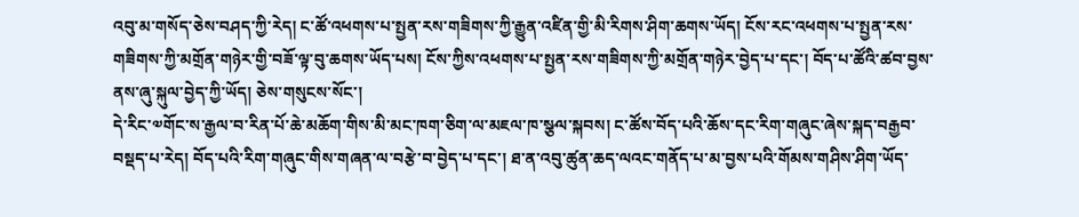འབུ་མ་གསོད་ཅེས་བཤད་ཀྱི་རེད། ང་ཚོ་འཕགས་པ་སྤྱན་རས་གཟིགས་ཀྱི་རྒྱུན་འཛིན་གྱི་མི་རིགས་ཤིག་ཆགས་ཡོད། ངོས་རང་འཕགས་པ་སྤྱན་རས་གཟིགས་ཀྱི་མགྲོན་གཉེར་གྱི་བཟོ་ལྟ་བུ་ཆགས་ཡོད་པས། ངོས་ཀྱིས་འཕགས་པ་སྤྱན་རས་གཟིགས་ཀྱི་མགྲོན་གཉེར་བྱེད་པ་དང་། བོད་པ་ཚོའི་ཚབ་བྱས་ནས་ཞུ་སྐུལ་བྱེད་ཀྱི་ཡོད། ཅེས་གསུངས་སོང་།
དེ་རིང་༧གོང་ས་རྒྱལ་བ་རིན་པོ་ཆེ་མཆོག་གིས་མི་མང་ཁག་ཅིག་ལ་མཇལ་ཁ་སྩལ་སྐབས། ང་ཚོས་བོད་པའི་ཆོས་དང་རིག་གཞུང་ཞེས་སྐད་བརྒྱབ་བསྡད་པ་རེད། བོད་པའི་རིག་གཞུང་གིས་གཞན་ལ་བརྩེ་བ་བྱེད་པ་དང་། ཐ་ན་འབུ་ཚུན་ཆད་ལའང་གནོད་པ་མ་བྱས་པའི་གོམས་གཤིས་ཤིག་ཡོད་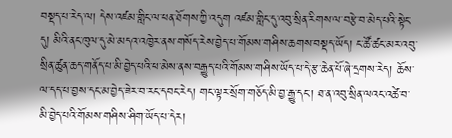བསྡད་པ་རེད་ལ། དེས་འཛམ་གླིང་ལ་ཕན་ཐོགས་ཀྱི་འདུག འཛམ་གླིང་དུ་འབུ་སྲིན་རིགས་ལ་བརྩེ་བ་མེད་པའི་སྟེང་དུ། མིའི་ནང་ཁུལ་དུ་མེ་མདའ་འཁྱེར་ནས་གསོད་རེས་བྱེད་པ་གོམས་གཤིས་ཆགས་བསྡད་ཡོད། ང་ཚོ་ཚང་མར་འབུ་སྲིན་ཚུན་ཆད་གནོད་པ་མི་བྱེད་པའི་ཕ་མེས་ནས་བརྒྱུད་པའི་གོམས་གཤིས་ཡོད་པ་དེ་རྩ་ཆེན་པོ་ཞེ་དྲགས་རེད། ཆོས་ལ་དད་པ་བྱས་དང་མ་བྱེད་ཟེར་བ་རང་དབང་རེད། གང་ལྟར་སྲོག་གཅོད་མི་བྱ་རྒྱུ་དང་། ཐ་ན་འབུ་སྲིན་ལའང་འཚེ་བ་མི་བྱེད་པའི་གོམས་གཤིས་ཤིག་ཡོད་པ་དེར།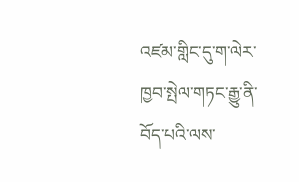འཛམ་གླིང་དུ་ག་ལེར་ཁྱབ་སྤེལ་གཏང་རྒྱུ་ནི་བོད་པའི་ལས་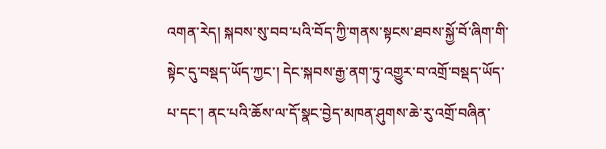འགན་རེད། སྐབས་སུ་བབ་པའི་བོད་ཀྱི་གནས་སྟངས་ཐབས་སྐྱོ་བོ་ཞིག་གི་སྟེང་དུ་བསྡད་ཡོད་ཀྱང་། དེང་སྐབས་རྒྱ་ནག་ཏུ་འགྱུར་བ་འགྲོ་བསྡད་ཡོད་པ་དང་། ནང་པའི་ཆོས་ལ་དོ་སྣང་བྱེད་མཁན་ཤུགས་ཆེ་རུ་འགྲོ་བཞིན་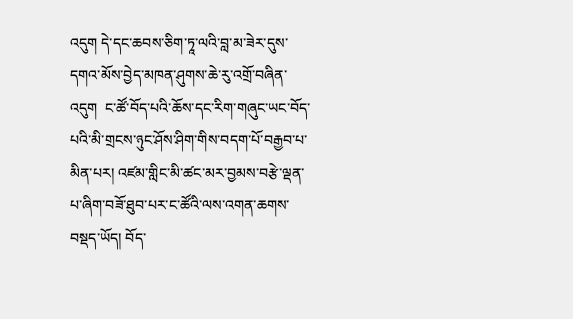འདུག དེ་དང་ཆབས་ཅིག་ཏཱ་ལའི་བླ་མ་ཟེར་དུས་དགའ་མོས་བྱེད་མཁན་ཤུགས་ཆེ་རུ་འགྲོ་བཞིན་འདུག  ང་ཚོ་བོད་པའི་ཆོས་དང་རིག་གཞུང་ཡང་བོད་པའི་མི་གྲངས་ཉུང་ཤོས་ཤིག་གིས་བདག་པོ་བརྒྱབ་པ་མིན་པར། འཛམ་གླིང་མི་ཚང་མར་བྱམས་བརྩེ་ལྡན་པ་ཞིག་བཟོ་ཐུབ་པར་ང་ཚོའི་ལས་འགན་ཆགས་བསྡད་ཡོད། བོད་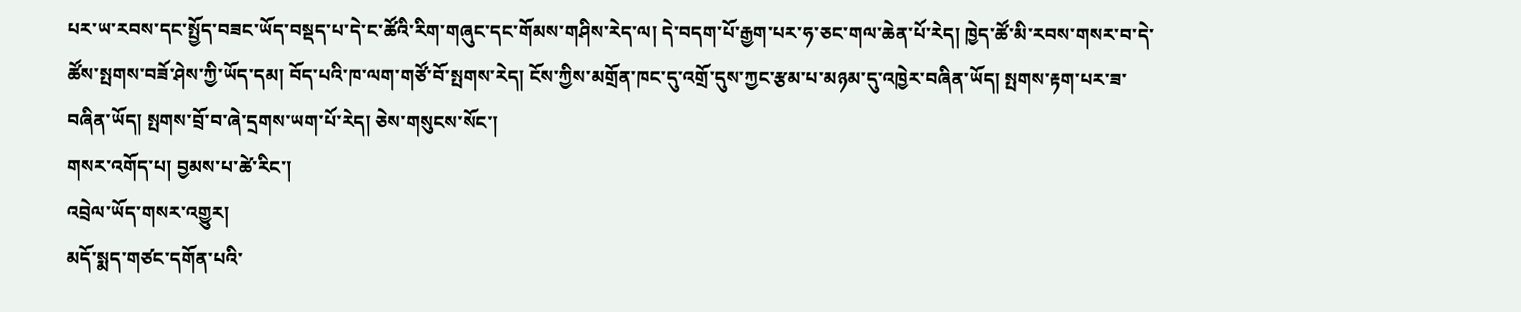པར་ཡ་རབས་དང་སྤྱོད་བཟང་ཡོད་བསྡད་པ་དེ་ང་ཚོའི་རིག་གཞུང་དང་གོམས་གཤིས་རེད་ལ། དེ་བདག་པོ་རྒྱག་པར་ཧ་ཅང་གལ་ཆེན་པོ་རེད། ཁྱེད་ཚོ་མི་རབས་གསར་བ་དེ་ཚོས་སྤགས་བཟོ་ཤེས་ཀྱི་ཡོད་དམ། བོད་པའི་ཁ་ལག་གཙོ་བོ་སྤགས་རེད། ངོས་ཀྱིས་མགྲོན་ཁང་དུ་འགྲོ་དུས་ཀྱང་རྩམ་པ་མཉམ་དུ་འཁྱེར་བཞིན་ཡོད། སྤགས་རྟག་པར་ཟ་བཞིན་ཡོད། སྤགས་བྲོ་བ་ཞེ་དྲགས་ཡག་པོ་རེད། ཅེས་གསུངས་སོང་།
གསར་འགོད་པ། བྱམས་པ་ཚེ་རིང་།
འབྲེལ་ཡོད་གསར་འགྱུར།
མདོ་སྨད་གཙང་དགོན་པའི་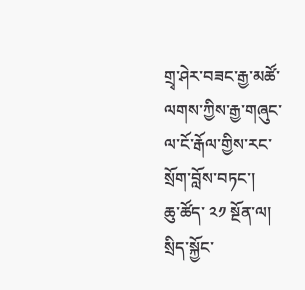གྲྭ་ཤེར་བཟང་རྒྱ་མཚོ་ལགས་ཀྱིས་རྒྱ་གཞུང་ལ་ངོ་རྒོལ་གྱིས་རང་སྲོག་བློས་བཏང་།
ཆུ་ཚོད་ ༢༡ སྔོན་ལ།
སྲིད་སྐྱོང་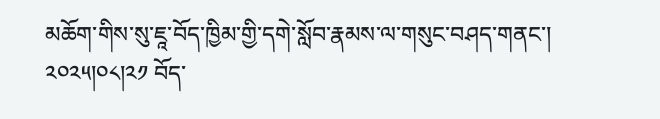མཆོག་གིས་སུ་ཇཱ་བོད་ཁྱིམ་གྱི་དགེ་སློབ་རྣམས་ལ་གསུང་བཤད་གནང་། ༢༠༢༥།༠༨།༢༡ བོད་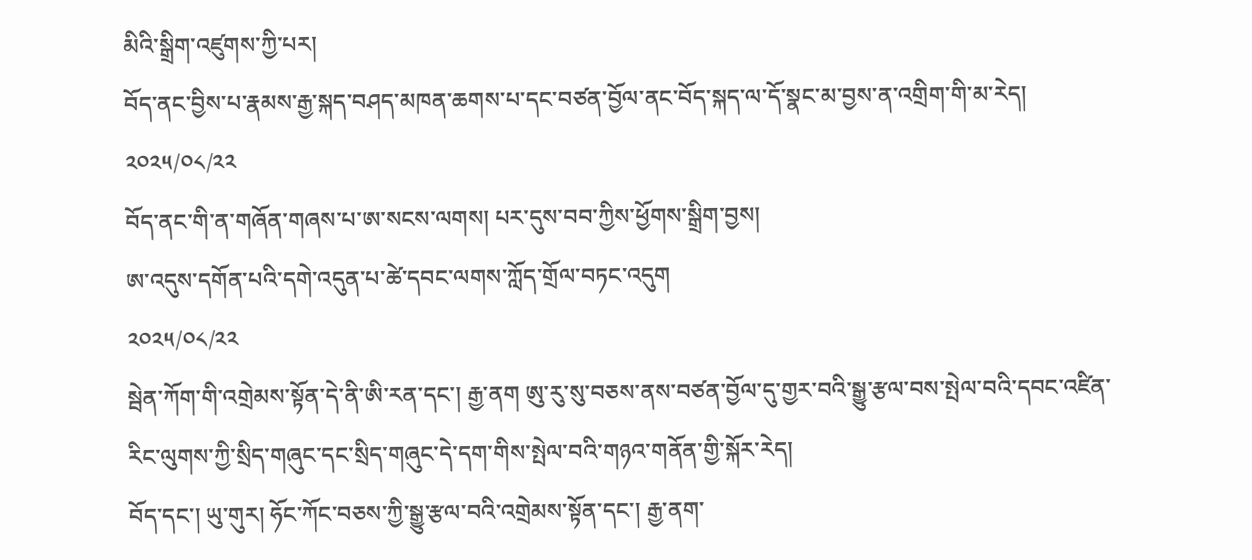མིའི་སྒྲིག་འཛུགས་ཀྱི་པར།
བོད་ནང་བྱིས་པ་རྣམས་རྒྱ་སྐད་བཤད་མཁན་ཆགས་པ་དང་བཙན་བྱོལ་ནང་བོད་སྐད་ལ་དོ་སྣང་མ་བྱས་ན་འགྲིག་གི་མ་རེད།
༢༠༢༥/༠༨/༢༢
བོད་ནང་གི་ན་གཞོན་གཞས་པ་ཨ་སངས་ལགས། པར་དུས་བབ་ཀྱིས་ཕྱོགས་སྒྲིག་བྱས།
ཨ་འདུས་དགོན་པའི་དགེ་འདུན་པ་ཚེ་དབང་ལགས་ཀློད་གྲོལ་བཏང་འདུག
༢༠༢༥/༠༨/༢༢
སྦེན་ཀོག་གི་འགྲེམས་སྟོན་དེ་ནི་ཨི་རན་དང་། རྒྱ་ནག ཨུ་རུ་སུ་བཅས་ནས་བཙན་བྱོལ་དུ་གྱར་བའི་སྒྱུ་རྩལ་བས་སྤེལ་བའི་དབང་འཛིན་རིང་ལུགས་ཀྱི་སྲིད་གཞུང་དང་སྲིད་གཞུང་དེ་དག་གིས་སྤེལ་བའི་གཉའ་གནོན་གྱི་སྐོར་རེད།
བོད་དང་། ཡུ་གུར། ཧོང་ཀོང་བཅས་ཀྱི་སྒྱུ་རྩལ་བའི་འགྲེམས་སྟོན་དང་། རྒྱ་ནག་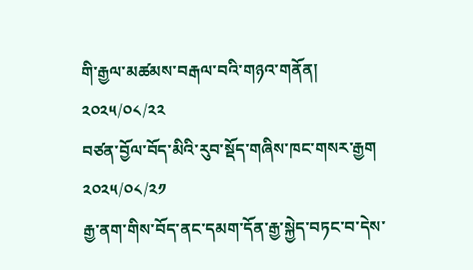གི་རྒྱལ་མཚམས་བརྒལ་བའི་གཉའ་གནོན།
༢༠༢༥/༠༨/༢༢
བཙན་བྱོལ་བོད་མིའི་རུབ་སྡོད་གཞིས་ཁང་གསར་རྒྱག
༢༠༢༥/༠༨/༢༡
རྒྱ་ནག་གིས་བོད་ནང་དམག་དོན་རྒྱ་སྐྱེད་བཏང་བ་དེས་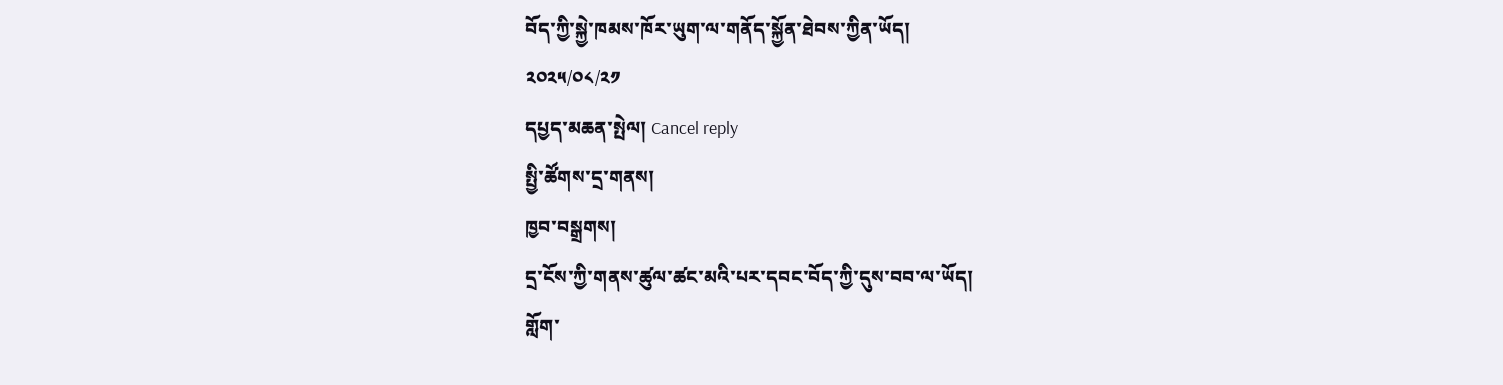བོད་ཀྱི་སྐྱེ་ཁམས་ཁོར་ཡུག་ལ་གནོད་སྐྱོན་ཐེབས་ཀྱིན་ཡོད།
༢༠༢༥/༠༨/༢༡
དཔྱད་མཆན་སྤེལ། Cancel reply
སྤྱི་ཚོགས་དྲ་གནས།
ཁྱབ་བསྒྲགས།
དྲ་ངོས་ཀྱི་གནས་ཚུལ་ཚང་མའི་པར་དབང་བོད་ཀྱི་དུས་བབ་ལ་ཡོད།
གློག་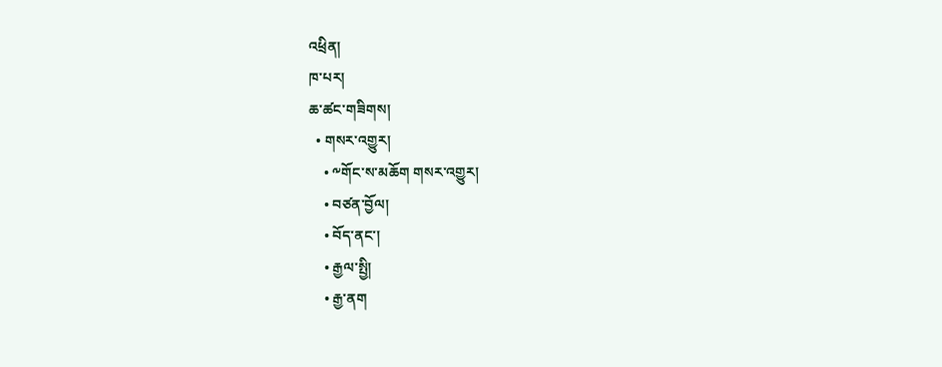འཕྲིན།
ཁ་པར།
ཆ་ཚང་གཟིགས།
  • གསར་འགྱུར།
    • ༸གོང་ས་མཆོག གསར་འགྱུར།
    • བཙན་བྱོལ།
    • བོད་ནང་།
    • རྒྱལ་སྤྱི།
    • རྒྱ་ནག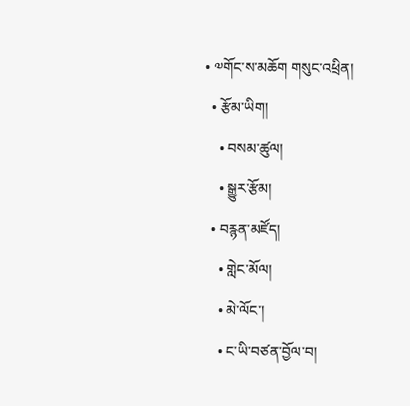• ༧གོང་ས་མཆོག གསུང་འཕྲིན།
  • རྩོམ་ཡིག།
    • བསམ་ཚུལ།
    • སྒྱུར་རྩོམ།
  • བརྙན་མཛོད།
    • གླེང་མོལ།
    • མེ་ལོང་།
    • ང་ཡི་བཙན་བྱོལ་བ།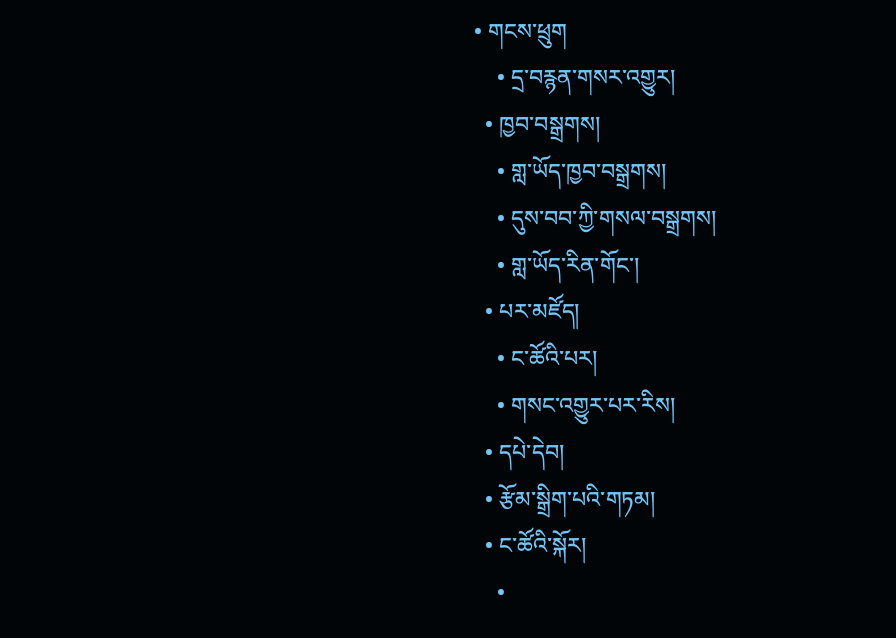• གངས་ཕྲུག
    • དྲ་བརྙན་གསར་འགྱུར།
  • ཁྱབ་བསྒྲགས།
    • གླ་ཡོད་ཁྱབ་བསྒྲགས།
    • དུས་བབ་ཀྱི་གསལ་བསྒྲགས།
    • གླ་ཡོད་རིན་གོང་།
  • པར་མཛོད།
    • ང་ཚོའི་པར།
    • གསང་འགྱུར་པར་རིས།
  • དཔེ་དེབ།
  • རྩོམ་སྒྲིག་པའི་གཏམ།
  • ང་ཚོའི་སྐོར།
    •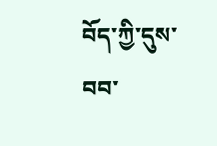བོད་ཀྱི་དུས་བབ་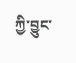ཀྱི་བྱུང་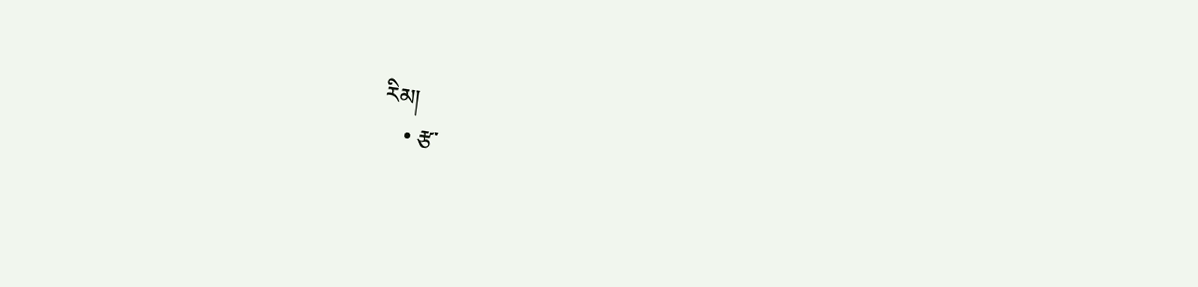རིམ།
    • རྩ་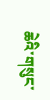ཆེའི་གསུང་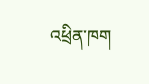འཕྲིན་ཁག